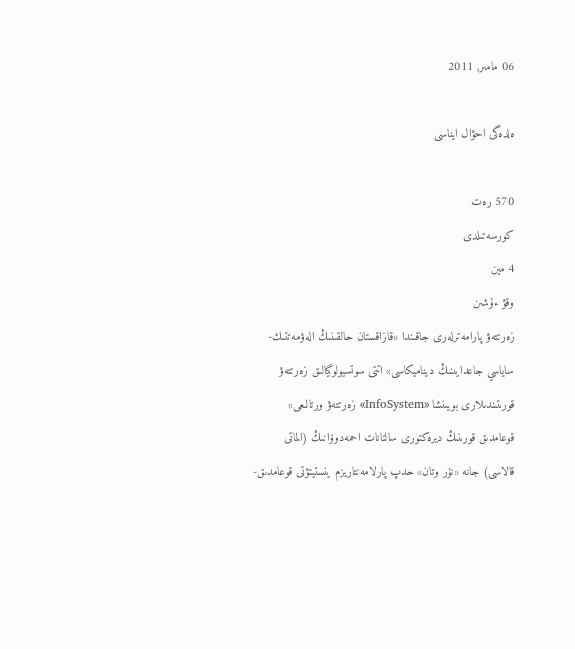06 مامىر, 2011

ەلدەگى احۋال ايناسى

570 رەت
كورسەتىلدى
4 مين
وقۋ ءۇشىن
زەرتتەۋ پارامەترلەرى جاقىندا «قازاقستان حالقىنىڭ الەۋمەتتىك-ساياسي جاعدايىنىڭ ديناميكاسى» اتتى سوتسيولوگيالىق زەرتتەۋ قورىتىندىلارى بويىنشا «InfoSystem» زەرتتەۋ ورتالىعى» قوعامدىق قورىنىڭ ديرەكتورى سالتانات احمەدوۆانىڭ (الماتى قالاسى) جانە «نۇر وتان» حدپ پارلامەنتاريزم ينستيتۋتى قوعامدىق-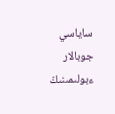ساياسي جوبالار ءبولىمىنىڭ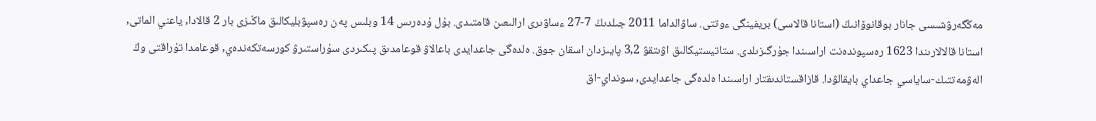مەڭگەرۋشىسى جانار بوقانوۆانىڭ (استانا قالاسى) بريفينگى ءوتتى. ساۋالداما 2011 جىلدىڭ 7-27 ءساۋىرى ارالىعىن قامتىدى. بۇل ۇدەرىس 14 وبلىس پەن رەسپۋبليكالىق ماڭىزى بار 2 قالادا, ياعني الماتى, استانا قالالارىندا 1623 رەسپوندەنت اراسىندا جۇرگىزىلدى. ستاتيستيكالىق اۋىتقۋ 3,2 پايىزدان اسقان جوق. ەلدەگى جاعدايدى باعالاۋ قوعامدىق پىكىردى سۇراستىرۋ كورسەتكەندەي, قوعامدا تۇراقتى وڭ الەۋمەتتىك-ساياسي جاعداي بايقالۋدا. قازاقستاندىقتار اراسىندا ەلدەگى جاعدايدى, سونداي-اق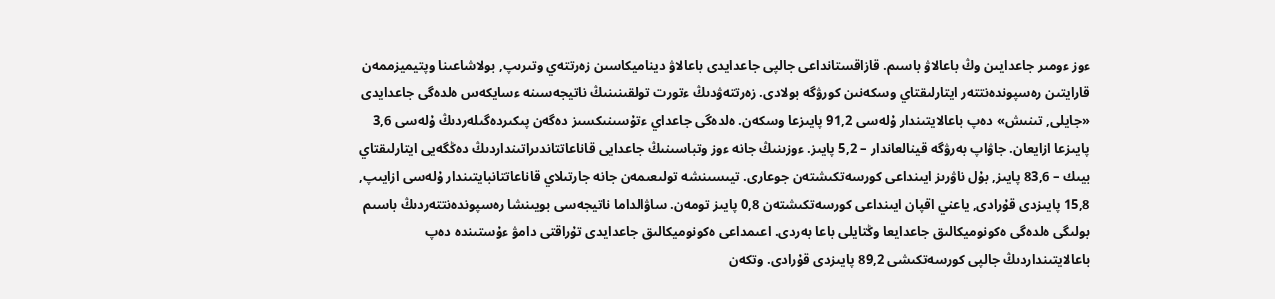ءوز ءومىر جاعدايىن وڭ باعالاۋ باسىم. قازاقستانداعى جالپى جاعدايدى باعالاۋ ديناميكاسىن زەرتتەي وتىرىپ, بولاشاعىنا وپتيميزممەن قارايتىن رەسپوندەنتتەر ايتارلىقتاي وسكەنىن كورۋگە بولادى. زەرتتەۋدىڭ ءتورت تولقىنىنىڭ ناتيجەسىنە ءسايكەس ەلدەگى جاعدايدى «جايلى, تىنىش» دەپ باعالايتىندار ۇلەسى 91,2 پايىزعا وسكەن. ەلدەگى جاعداي ءتۇسىنىكسىز دەگەن پىكىردەگىلەردىڭ ۇلەسى 3,6 پايىزعا ازايعان. جاۋاپ بەرۋگە قينالعاندار – 5,2 پايىز. ءوزىنىڭ جانە ءوز وتباسىنىڭ جاعدايى قاناعاتتاندىراتىنداردىڭ دەڭگەيى ايتارلىقتاي بيىك – 83,6 پايىز, بۇل ناۋرىز ايىنداعى كورسەتكىشتەن جوعارى. تيىسىنشە تولىعىمەن جانە جارتىلاي قاناعاتتانبايتىندار ۇلەسى ازايىپ, 15,8 پايىزدى قۇرادى, ياعني اقپان ايىنداعى كورسەتكىشتەن 0,8 پايىز تومەن. ساۋالداما ناتيجەسى بويىنشا رەسپوندەنتتەردىڭ باسىم بولىگى ەلدەگى ەكونوميكالىق جاعدايعا وڭتايلى باعا بەردى. اعىمداعى ەكونوميكالىق جاعدايدى تۇراقتى دامۋ ءۇستىندە دەپ باعالايتىنداردىڭ جالپى كورسەتكىشى 89,2 پايىزدى قۇرادى. وتكەن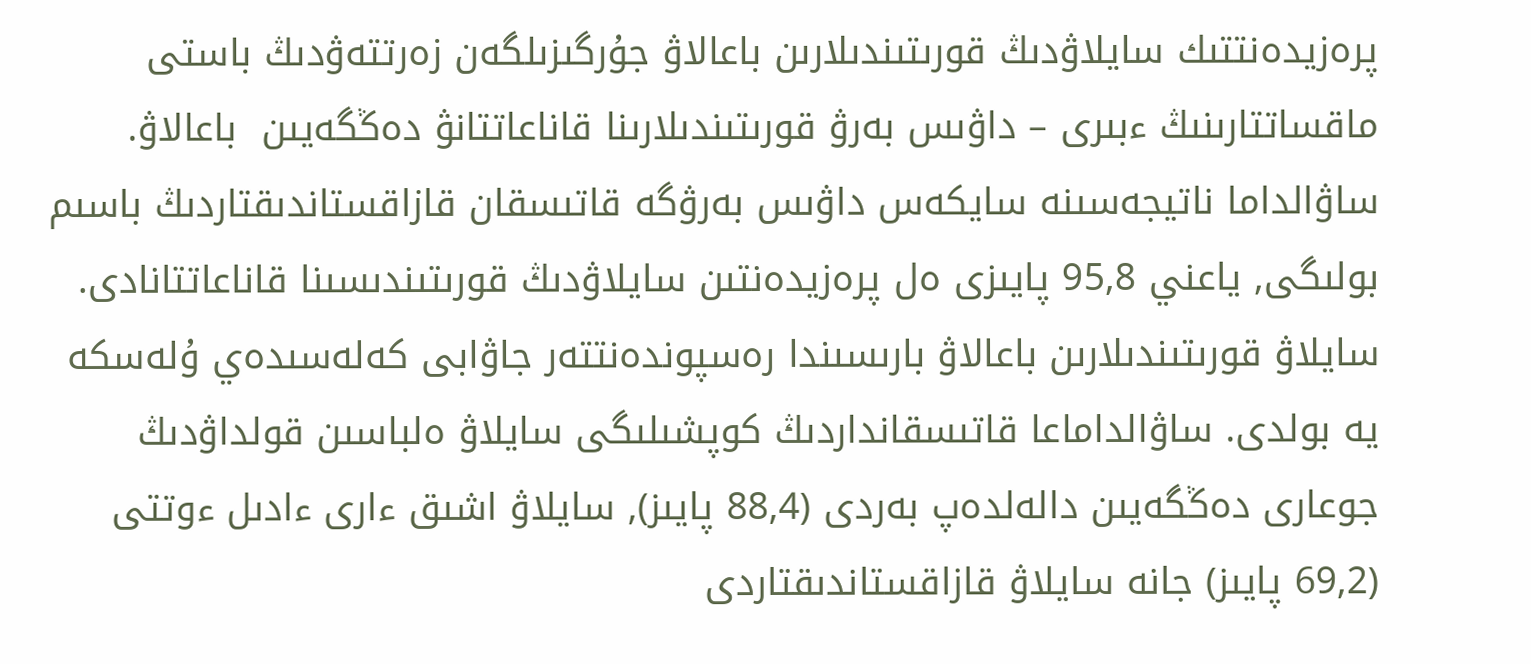پرەزيدەنتتىك سايلاۋدىڭ قورىتىندىلارىن باعالاۋ جۇرگىزىلگەن زەرتتەۋدىڭ باستى ماقساتتارىنىڭ ءبىرى – داۋىس بەرۋ قورىتىندىلارىنا قاناعاتتانۋ دەڭگەيىن  باعالاۋ. ساۋالداما ناتيجەسىنە سايكەس داۋىس بەرۋگە قاتىسقان قازاقستاندىقتاردىڭ باسىم بولىگى, ياعني 95,8 پايىزى ەل پرەزيدەنتىن سايلاۋدىڭ قورىتىندىسىنا قاناعاتتانادى. سايلاۋ قورىتىندىلارىن باعالاۋ بارىسىندا رەسپوندەنتتەر جاۋابى كەلەسىدەي ۇلەسكە يە بولدى. ساۋالداماعا قاتىسقانداردىڭ كوپشىلىگى سايلاۋ ەلباسىن قولداۋدىڭ جوعارى دەڭگەيىن دالەلدەپ بەردى (88,4 پايىز), سايلاۋ اشىق ءارى ءادىل ءوتتى (69,2 پايىز) جانە سايلاۋ قازاقستاندىقتاردى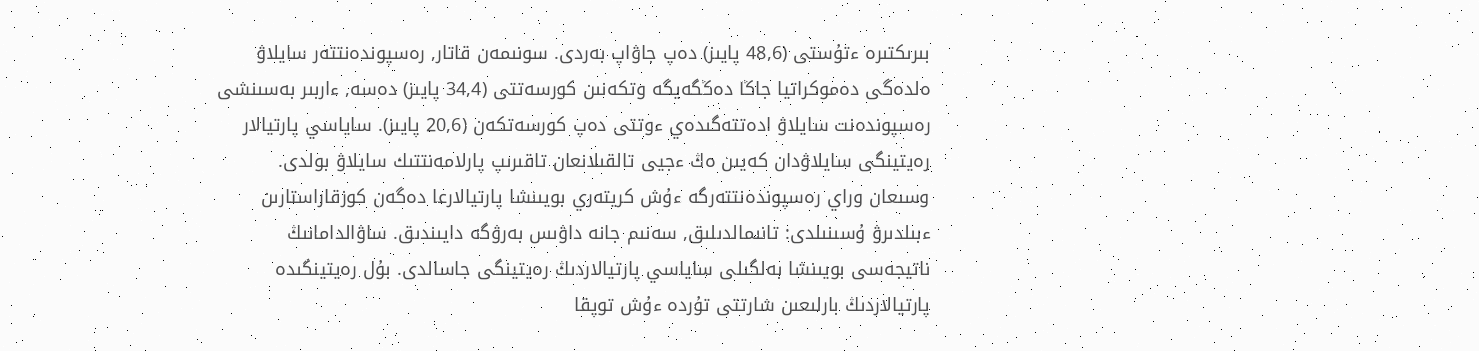بىرىكتىرە ءتۇستى (48,6 پايىز) دەپ جاۋاپ بەردى. سونىمەن قاتار, رەسپوندەنتتەر سايلاۋ ەلدەگى دەموكراتيا جاڭا دەڭگەيگە وتكەنىن كورسەتتى (34,4 پايىز) دەسە, ءاربىر بەسىنشى رەسپوندەنت سايلاۋ ادەتتەگىدەي ءوتتى دەپ كورسەتكەن (20,6 پايىز). ساياسي پارتيالار رەيتينگى سايلاۋدان كەيىن ەڭ ءجيى تالقىلانعان تاقىرىپ پارلامەنتتىك سايلاۋ بولدى. وسىعان وراي رەسپوندەنتتەرگە ءۇش كريتەري بويىنشا پارتيالارعا دەگەن كوزقاراستارىن ءبىلدىرۋ ۇسىنىلدى: تانىمالدىلىق, سەنىم جانە داۋىس بەرۋگە دايىندىق. ساۋالدامانىڭ ناتيجەسى بويىنشا بەلگىلى ساياسي پارتيالاردىڭ رەيتينگى جاسالدى. بۇل رەيتينگىدە پارتيالاردىڭ بارلىعىن شارتتى تۇردە ءۇش توپقا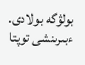بولۋگە بولادى. ءبىرىنشى توپتا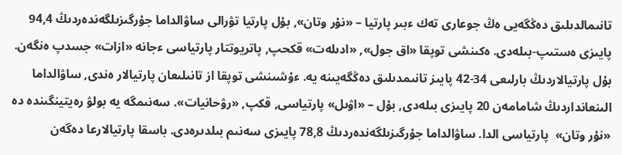تانىمالدىلىق دەڭگەيى ەڭ جوعارى تەك ءبىر پارتيا – «نۇر وتان», بۇل پارتيا تۋرالى ساۋالداما جۇرگىزىلگەندەردىڭ 94,4 پايىزى ەستىپ-بىلەدى. ەكىنشى توپقا «اق جول», «ادىلەت» قكحپ, پاتريوتتار پارتياسى ءجانە «ازات» جسدپ ەنگەن. بۇل پارتيالاردىڭ بارلىعى 34-42 پايىز تانىمدىلىق دەڭگەيىنە يە. ءۇشىنشى توپقا از تانىلىعان پارتيالار ەندى, ساۋالداما الىنعانداردىڭ شامامەن 20 پايىزى بىلەدى, بۇل – «اۋىل» پارتياسى, قكپ, «رۋحانيات». سەنىمگە يە بولۋ رەيتينگىندە دە «نۇر وتان»  پارتياسى الدا. ساۋالداما جۇرگىزىلگەندەردىڭ 78,8 پايىزى سەنىم بىلدىرەدى. باسقا پارتيالارعا دەگەن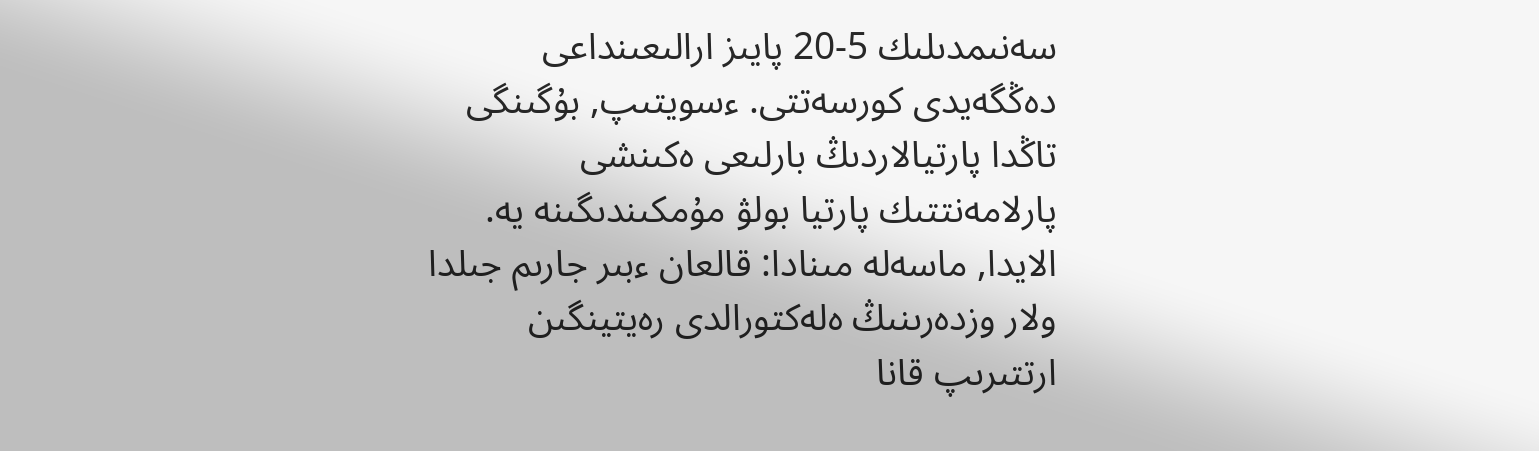سەنىمدىلىك 5-20 پايىز ارالىعىنداعى دەڭگەيدى كورسەتتى. ءسويتىپ, بۇگىنگى تاڭدا پارتيالاردىڭ بارلىعى ەكىنشى پارلامەنتتىك پارتيا بولۋ مۇمكىندىگىنە يە. الايدا, ماسەلە مىنادا: قالعان ءبىر جارىم جىلدا ولار وزدەرىنىڭ ەلەكتورالدى رەيتينگىن ارتتىرىپ قانا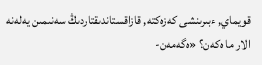قويماي, ءبىرىنشى كەزەكتە, قازاقستاندىقتاردىڭ سەنىمىن يەلەنە الار ما ەكەن؟ «ەگەمەن-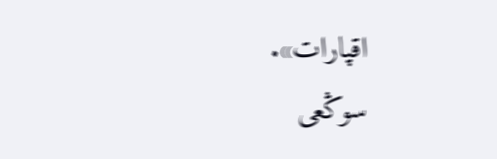اقپارات».
سوڭعى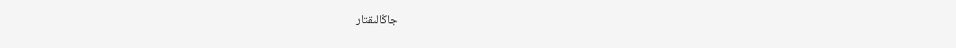جاڭالىقتار